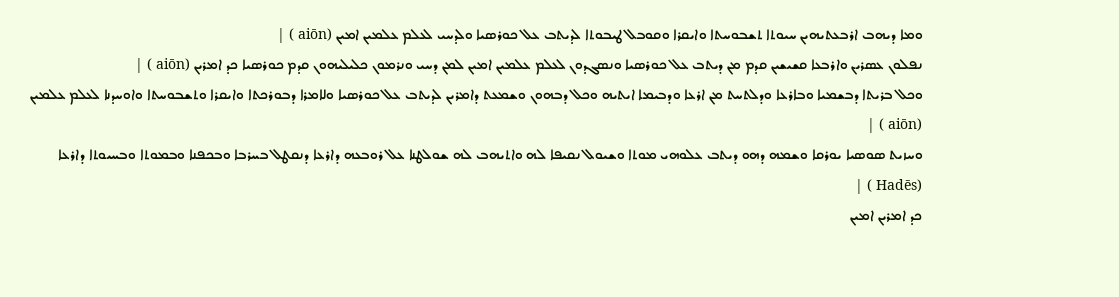ܘܡܐ ܕܝܗܒ ܐܪܒܥܬܝܗܝܢ ܚܝܘܬܐ ܬܫܒܘܚܬܐ ܘܐܝܩܪܐ ܘܩܘܒܠ ܛܝܒܘܬܐ ܠܕܝܬܒ ܥܠ ܟܘܪܤܝܐ ܘܠܕܚܝ ܠܥܠܡ ܥܠܡܝܢ ܐܡܝܢ (aiōn ) |
ܢܦܠܘܢ ܥܤܪܝܢ ܘܐܪܒܥܐ ܩܫܝܫܝܢ ܩܕܡ ܡܢ ܕܝܬܒ ܥܠ ܟܘܪܤܝܐ ܘܢܤܓܕܘܢ ܠܥܠܡ ܥܠܡܝܢ ܐܡܝܢ ܠܡܢ ܕܚܝ ܘܢܪܡܘܢ ܟܠܝܠܝܗܘܢ ܩܕܡ ܟܘܪܤܝܐ ܟܕ ܐܡܪܝܢ (aiōn ) |
ܘܟܠ ܒܪܝܬܐ ܕܒܫܡܝܐ ܘܒܐܪܥܐ ܘܕܠܬܚܬ ܡܢ ܐܪܥܐ ܘܕܒܝܡܐ ܐܝܬܝܗ ܘܟܠ ܕܒܗܘܢ ܘܫܡܥܬ ܕܐܡܪܝܢ ܠܕܝܬܒ ܥܠ ܟܘܪܤܝܐ ܘܠܐܡܪܐ ܕܒܘܪܟܬܐ ܘܐܝܩܪܐ ܘܬܫܒܘܚܬܐ ܘܐܘܚܕܢܐ ܠܥܠܡ ܥܠܡܝܢ (aiōn ) |
ܘܚܙܝܬ ܤܘܤܝܐ ܝܘܪܩܐ ܘܫܡܗ ܕܗܘ ܕܝܬܒ ܥܠܘܗܝ ܡܘܬܐ ܘܫܝܘܠ ܢܩܝܦܐ ܠܗ ܘܐܬܝܗܒ ܠܗ ܫܘܠܛܢܐ ܥܠ ܪܘܒܥܗ ܕܐܪܥܐ ܕܢܩܛܠ ܒܚܪܒܐ ܘܒܟܦܢܐ ܘܒܡܘܬܐ ܘܒܚܝܘܬܐ ܕܐܪܥܐ (Hadēs ) |
ܟܕ ܐܡܪܝܢ ܐܡܝܢ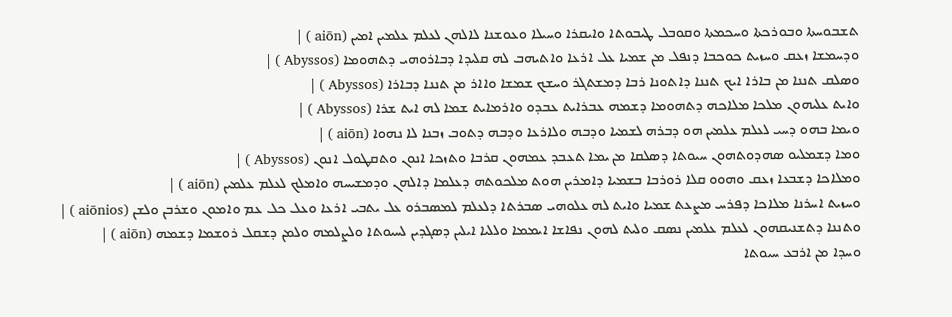ܬܫܒܘܚܬܐ ܘܒܘܪܟܬܐ ܘܚܟܡܬܐ ܘܩܘܒܠ ܛܝܒܘܬܐ ܘܐܝܩܪܐ ܘܚܝܠܐ ܘܥܘܫܢܐ ܠܐܠܗܢ ܠܥܠܡ ܥܠܡܝܢ ܐܡܝܢ (aiōn ) |
ܘܕܚܡܫܐ ܙܥܩ ܘܚܙܝܬ ܟܘܟܒܐ ܕܢܦܠ ܡܢ ܫܡܝܐ ܥܠ ܐܪܥܐ ܘܐܬܝܗܒ ܠܗ ܩܠܝܕܐ ܕܒܐܪܘܗܝ ܕܬܗܘܡܐ (Abyssos ) |
ܘܤܠܩ ܬܢܢܐ ܡܢ ܒܐܪܐ ܐܝܟ ܬܢܢܐ ܕܐܬܘܢܐ ܪܒܐ ܕܡܫܬܓܪ ܘܚܫܟ ܫܡܫܐ ܘܐܐܪ ܡܢ ܬܢܢܐ ܕܒܐܪܐ (Abyssos ) |
ܘܐܝܬ ܥܠܝܗܘܢ ܡܠܟܐ ܡܠܐܟܗ ܕܬܗܘܡܐ ܕܫܡܗ ܥܒܪܐܝܬ ܥܒܕܘ ܘܐܪܡܐܝܬ ܫܡܐ ܠܗ ܐܝܬ ܫܪܐ (Abyssos ) |
ܘܝܡܐ ܒܗܘ ܕܚܝ ܠܥܠܡ ܥܠܡܝܢ ܗܘ ܕܒܪܗ ܠܫܡܝܐ ܘܕܒܗ ܘܠܐܪܥܐ ܘܕܒܗ ܕܬܘܒ ܙܒܢܐ ܠܐ ܢܗܘܐ (aiōn ) |
ܘܡܐ ܕܫܡܠܝܘ ܤܗܕܘܬܗܘܢ ܚܝܘܬܐ ܕܤܠܩܐ ܡܢ ܝܡܐ ܬܥܒܕ ܥܡܗܘܢ ܩܪܒܐ ܘܬܙܟܐ ܐܢܘܢ ܘܬܩܛܘܠ ܐܢܘܢ (Abyssos ) |
ܘܡܠܐܟܐ ܕܫܒܥܐ ܙܥܩ ܘܗܘܘ ܩܠܐ ܪܘܪܒܐ ܒܫܡܝܐ ܕܐܡܪܝܢ ܗܘܬ ܡܠܟܘܬܗ ܕܥܠܡܐ ܕܐܠܗܢ ܘܕܡܫܝܚܗ ܘܐܡܠܟ ܠܥܠܡ ܥܠܡܝܢ (aiōn ) |
ܘܚܙܝܬ ܐܚܪܢܐ ܡܠܐܟܐ ܕܦܪܚ ܡܨܥܬ ܫܡܝܐ ܘܐܝܬ ܠܗ ܥܠܘܗܝ ܤܒܪܬܐ ܕܠܥܠܡ ܠܡܤܒܪܘ ܥܠ ܝܬܒܝ ܐܪܥܐ ܘܥܠ ܟܠ ܥܡ ܘܐܡܘܢ ܘܫܪܒܢ ܘܠܫܢ (aiōnios ) |
ܘܬܢܢܐ ܕܬܫܢܝܩܗܘܢ ܠܥܠܡ ܥܠܡܝܢ ܢܤܩ ܘܠܝܬ ܠܗܘܢ ܢܦܐܫܐ ܐܝܡܡܐ ܘܠܠܝܐ ܐܝܠܝܢ ܕܤܓܕܝܢ ܠܚܝܘܬܐ ܘܠܨܠܡܗ ܘܠܡܢ ܕܫܩܠ ܪܘܫܡܐ ܕܫܡܗ (aiōn ) |
ܘܚܕܐ ܡܢ ܐܪܒܥ ܚܝܘܬܐ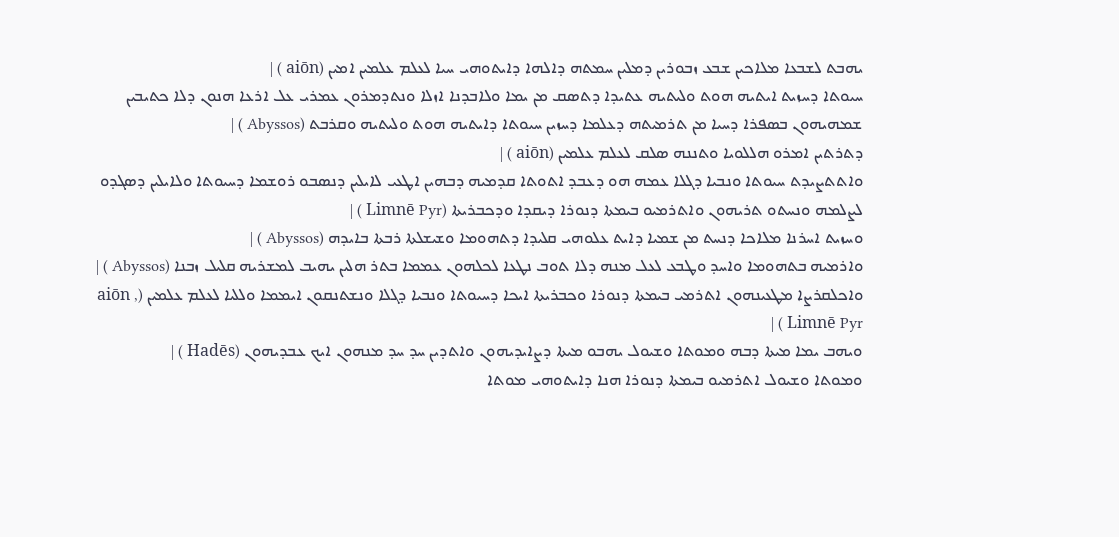ܝܗܒܬ ܠܫܒܥܐ ܡܠܐܟܝܢ ܫܒܥ ܙܒܘܪܝܢ ܕܡܠܝܢ ܚܡܬܗ ܕܐܠܗܐ ܕܐܝܬܘܗܝ ܚܝܐ ܠܥܠܡ ܥܠܡܝܢ ܐܡܝܢ (aiōn ) |
ܚܝܘܬܐ ܕܚܙܝܬ ܐܝܬܝܗ ܗܘܬ ܘܠܝܬܝܗ ܥܬܝܕܐ ܕܬܤܩ ܡܢ ܝܡܐ ܘܠܐܒܕܢܐ ܐܙܠܐ ܘܢܬܕܡܪܘܢ ܥܡܪܝ ܥܠ ܐܪܥܐ ܗܢܘܢ ܕܠܐ ܟܬܝܒܝܢ ܫܡܗܝܗܘܢ ܒܤܦܪܐ ܕܚܝܐ ܡܢ ܬܪܡܝܬܗ ܕܥܠܡܐ ܕܚܙܝܢ ܚܝܘܬܐ ܕܐܝܬܝܗ ܗܘܬ ܘܠܝܬܝܗ ܘܩܪܒܬ (Abyssos ) |
ܕܬܪܬܝܢ ܐܡܪܘ ܗܠܠܘܝܐ ܘܬܢܢܗ ܤܠܩ ܠܥܠܡ ܥܠܡܝܢ (aiōn ) |
ܘܐܬܬܨܝܕܬ ܚܝܘܬܐ ܘܢܒܝܐ ܕܓܠܐ ܥܡܗ ܗܘ ܕܥܒܕ ܐܬܘܬܐ ܩܕܡܝܗ ܕܒܗܝܢ ܐܛܥܝ ܠܐܝܠܝܢ ܕܢܤܒܘ ܪܘܫܡܐ ܕܚܝܘܬܐ ܘܠܐܝܠܝܢ ܕܤܓܕܘ ܠܨܠܡܗ ܘܢܚܬܘ ܬܪܝܗܘܢ ܘܐܬܪܡܝܘ ܒܝܡܬܐ ܕܢܘܪܐ ܕܝܩܕܐ ܘܕܟܒܪܝܬܐ (Limnē Pyr ) |
ܘܚܙܝܬ ܐܚܪܢܐ ܡܠܐܟܐ ܕܢܚܬ ܡܢ ܫܡܝܐ ܕܐܝܬ ܥܠܘܗܝ ܩܠܝܕܐ ܕܬܗܘܡܐ ܘܫܝܫܠܬܐ ܪܒܬܐ ܒܐܝܕܗ (Abyssos ) |
ܘܐܪܡܝܗ ܒܬܗܘܡܐ ܘܐܚܕ ܘܛܒܥ ܠܥܠ ܡܢܗ ܕܠܐ ܬܘܒ ܢܛܥܐ ܠܟܠܗܘܢ ܥܡܡܐ ܒܬܪ ܗܠܝܢ ܝܗܝܒ ܠܡܫܪܝܗ ܩܠܝܠ ܙܒܢܐ (Abyssos ) |
ܘܐܟܠܩܪܨܐ ܡܛܥܝܢܗܘܢ ܐܬܪܡܝ ܒܝܡܬܐ ܕܢܘܪܐ ܘܟܒܪܝܬܐ ܐܝܟܐ ܕܚܝܘܬܐ ܘܢܒܝܐ ܕܓܠܐ ܘܢܫܬܢܩܘܢ ܐܝܡܡܐ ܘܠܠܝܐ ܠܥܠܡ ܥܠܡܝܢ (aiōn , Limnē Pyr ) |
ܘܝܗܒ ܝܡܐ ܡܝܬܐ ܕܒܗ ܘܡܘܬܐ ܘܫܝܘܠ ܝܗܒܘ ܡܝܬܐ ܕܨܐܝܕܝܗܘܢ ܘܐܬܕܝܢ ܚܕ ܚܕ ܡܢܗܘܢ ܐܝܟ ܥܒܕܝܗܘܢ (Hadēs ) |
ܘܡܘܬܐ ܘܫܝܘܠ ܐܬܪܡܝܘ ܒܝܡܬܐ ܕܢܘܪܐ ܗܢܐ ܕܐܝܬܘܗܝ ܡܘܬܐ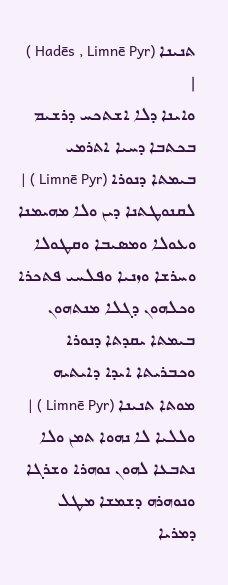ܬܢܝܢܐ (Hadēs , Limnē Pyr ) |
ܘܐܝܢܐ ܕܠܐ ܐܫܬܟܚ ܕܪܫܝܡ ܒܟܬܒܐ ܕܚܝܐ ܐܬܪܡܝ ܒܝܡܬܐ ܕܢܘܪܐ (Limnē Pyr ) |
ܠܩܢܘܛܬܢܐ ܕܝܢ ܘܠܐ ܡܗܝܡܢܐ ܘܥܘܠܐ ܘܡܤܝܒܐ ܘܩܛܘܠܐ ܘܚܪܫܐ ܘܙܢܝܐ ܘܦܠܚܝ ܦܬܟܪܐ ܘܟܠܗܘܢ ܕܓܠܐ ܡܢܬܗܘܢ ܒܝܡܬܐ ܝܩܕܬܐ ܕܢܘܪܐ ܘܟܒܪܝܬܐ ܐܝܕܐ ܕܐܝܬܝܗ ܡܘܬܐ ܬܢܝܢܐ (Limnē Pyr ) |
ܘܠܠܝܐ ܠܐ ܢܗܘܐ ܬܡܢ ܘܠܐ ܢܬܒܥܐ ܠܗܘܢ ܢܘܗܪܐ ܘܫܪܓܐ ܘܢܘܗܪܗ ܕܫܡܫܐ ܡܛܠ ܕܡܪܝܐ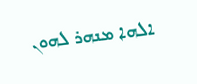ܐܠܗܐ ܡܢܗܪ ܠܗܘܢ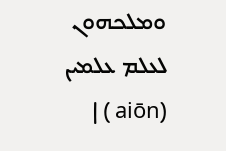ܘܡܠܟܗܘܢ ܠܥܠܡ ܥܠܡܝܢ (aiōn ) |